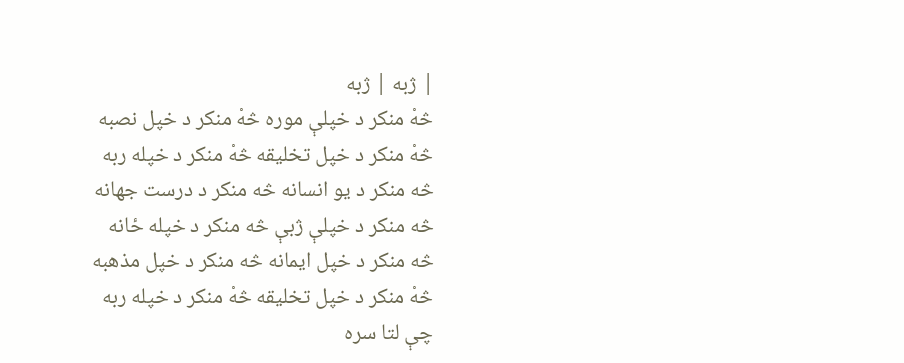| ژبه | ژبه
څهْ منكر د خپلې موره څهْ منكر د خپل نصبه
څهْ منكر د خپل تخليقه څهْ منكر د خپله ربه
څه منکر د یو انسانه څه منکر د درست جهانه
څه منکر د خپلې ژبې څه منکر د خپله ځانه
څه منکر د خپل ایمانه څه منکر د خپل مذهبه
څهْ منكر د خپل تخليقه څهْ منكر د خپله ربه
چې لتا سره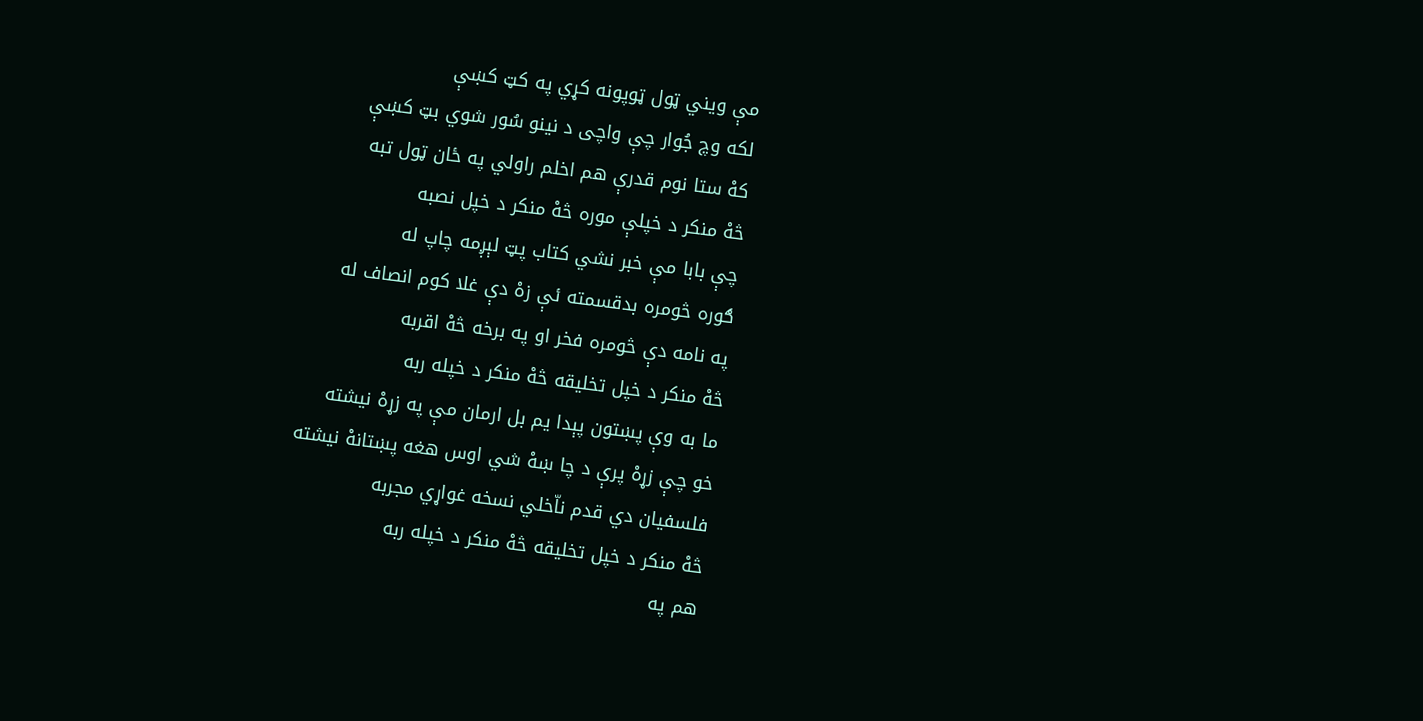مې ويني ټول ټوپونه كړي په كټ كښې
لكه وچ جُوار چې واچی د نينو سُور شوي بټ كښې
كهْ ستا نوم قدرې هم اخلم راولي په ځان ټول تبه
څهْ منكر د خپلې موره څهْ منكر د خپل نصبه
چې بابا مې خبر نشي كتاب پټ لېږمه چاپ له
ګوره څومره بدقسمته ئې زهْ دې غلا كوم انصاف له
په نامه دې څومره فخر او په برخه څهْ اقربه
څهْ منكر د خپل تخليقه څهْ منكر د خپله ربه
ما به وې پښتون پېدا يم بل ارمان مې په زړهْ نيشته
خو چې زړهْ پرې د چا ښهْ شي اوس هغه پښتانهْ نيشته
فلسفيان دي قدم ناّخلي نسخه غواړي مجربه
څهْ منكر د خپل تخليقه څهْ منكر د خپله ربه
هم په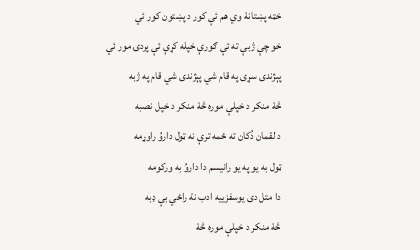خټه پښتانهْ وي هم ئې كور د پښتون كور ئي
خو چې ژبې ته ئې ګورې خپله كړې ئې پردۍ مور ئي
پېژندى سړى په قام شي پېژندى شي قام په ژبه
څهْ منكر د خپلې موره څهْ منكر د خپل نصبه
د لقمان دُكان ته ځمه ترې نه ټول داروُ راوړمه
ټول به يو په يو رانيسم دا داروُ به وركومه
دا متل دى يوسفزييه ادب نهْ راځي بې ډبه
څهْ منكر د خپلې موره څهْ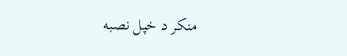منكر د خپل نصبه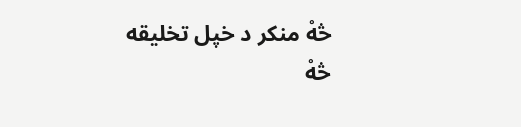څهْ منكر د خپل تخليقه څهْ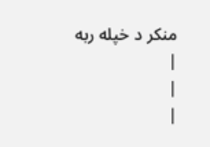منكر د خپله ربه
|
|
|